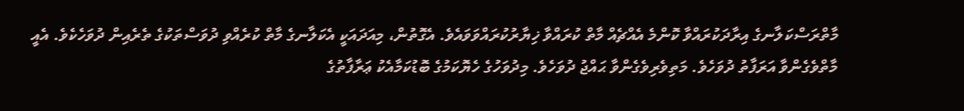މާތްރަސްކަލާނގެ އިރާދަކުރައްވާ ކޮންމެ އެއްޗެއް މާތް ކުރައްވާ ޚިޔާރުކުރައްވަވައެވެ. އެގޮތުން، މިއަދައަކީ އެކަލާނގެ މާތް ކުރެއްވި ދުވަސްތަކުގެ ތެރެއިން ދުވަހެކެވެ. އެއީ މާތްވެގެންވާ އަރަފާތު ދުވަހެވެ. މަތިވެރިވެގެންވާ ޙައްޖު ދުވަހެވެ. މިދުވަހުގެ ހެޔޮކަމުގެ ބޮޑުކަމާއެކު ޢަރާފާތުގެ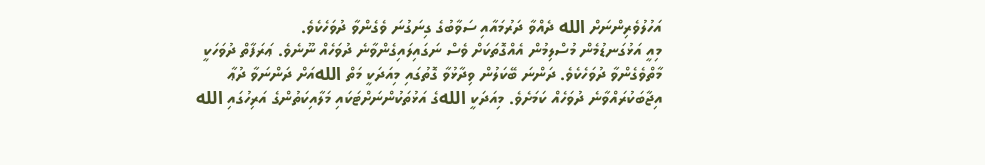އަހުލުވެރިންނަށް الله ދެއްވާ ދަރުމައާއި ސަވާބުގެ ގިނަގުނަ ވެގެންވާ ދުވަހެކެވެ.
މިއީ އަޅުގަނޑުމެން މުސްލިމުން އެއްގޮތަކަށް ވެސް ނަގައިލައިގެންވާނެ ދުވަހެއް ނޫނެވެ. ޢަރަފާތް ދުވަހަކީ މާތްވެގެންވާ ދުވަހެކެވެ. ދަންނަ ބޭކަލުން ވިދާޅުވާ ގޮތުގައި މިއަދަކީ މަތް اللهއަށް ދަންނަވާ ދުޢާ އިޖާބަކުރައްވާނެ ދުވަހެއް ކަމަށެވެ. މިއަދަކީ اللهގެ އަޅުތަކުންނަށްޓަކައި މަލާއިކަތުންގެ އަރިހުގައި الله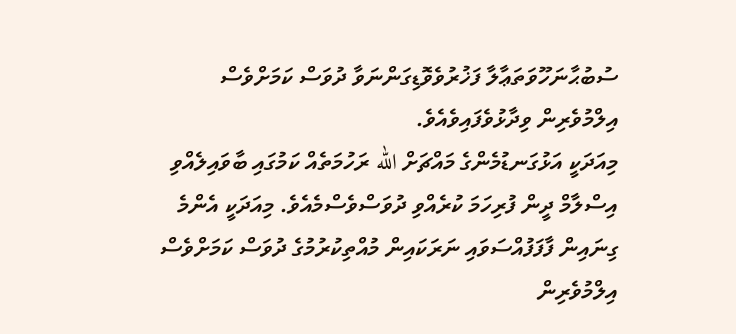ސުބުޙާނަހޫވަތަޢާލާ ފަޚުރުވެވޮޑިގަންނަވާ ދުވަސް ކަމަށްވެސް އިލްމުވެރިން ވިދާޅުވެފައިވެއެވެ.
މިއަދަކީ އަޅުގަނޑުމެންގެ މައްޗަށް الله ރަހުމަތެއް ކަމުގައި ބާވައިލެއްވި އިސްލާމް ދީން ފުރިހަމަ ކުރެއްވި ދުވަސްވެސްމެއެވެ. މިއަދަކީ އެންމެ ގިނައިން ފާފަފުއްސަވައި ނަރަކައިން މުއްތިކުރުމުގެ ދުވަސް ކަމަށްވެސް އިލްމުވެރިން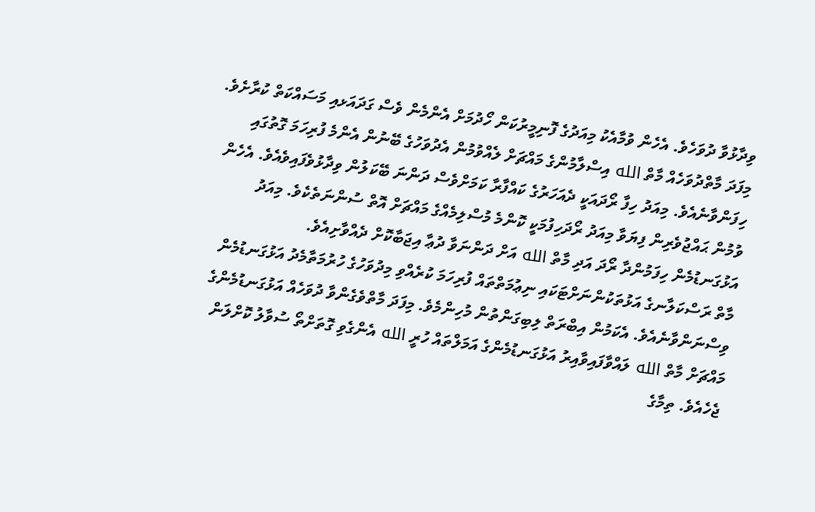ވިދާޅުވާ ދުވަހެވެ. އެހެން ވުމާއެކު މިއަދުގެ ފޮނިމީރުކަން ހޯދުމަށް އެންމެން ވެސް ގަދައަޅއި މަސައްކަތް ކުރާށެވެ.
މިފަދަ މާތްދުވަހެއް މާތް الله އިސްލާމުންގެ މައްޗަށް ލެއްވުމުން އެދުވަހުގެ ބޭނުން އެންމެ ފުރިހަމަ ގޮތުގައި ހިފަންވާނެއެވެ. މިއަދު ހިފާ ރޯދައަކީ ދެއަހަރުގެ ކައްފާރާ ކަމަށްވެސް ދަންނަ ބޭކަލުން ވިދާޅުވެފައިވެއެވެ. އެހެން ވުމުން ޙައްޖުވެރިން ފިޔަވާ މިއަދު ރޯދަހިފުމަކީ ކޮންމެ މުސްލިމެއްގެ މައްޗަށް އޮތް ސުންނަތެކެވެ. މިއަދު އަޅުގަނޑުމެން ހިފަމުންދާ ރޯދަ އަދި މާތް الله އަށް ދަންނަވާ ދުޢާ އިޖަބާކޮށް ދެއްވާށިއެވެ.
މާތް ރަސްކަލާނގެ އަޅުތަކުންނަށްޓަކައި ނިޢުމަތްތައް ފުރިހަމަ ކުރެއްވި މިދުވަހުގެ ހުރުމަތާމެދު އަޅުގަނޑުމެން ވިސްނަންވާނެއެވެ. އެކަމުން އިބްރަތް ލިބިގަންތުން މުހިންމެވެ. މިފަދަ މާތްވެގެންވާ ދުވަހެއް އަޅުގަނޑުމެންގެ މައްޗަށް މާތް الله ލައްވާފައިވާއިރު އަޅުގަނޑުމެންގެ އަމަލްތައް ހުރީ الله އެންގެވި ގޮތަށްތޯ ސުވާލު ކޮށްލަން ޖެހެއެވެ. ތިމާގެ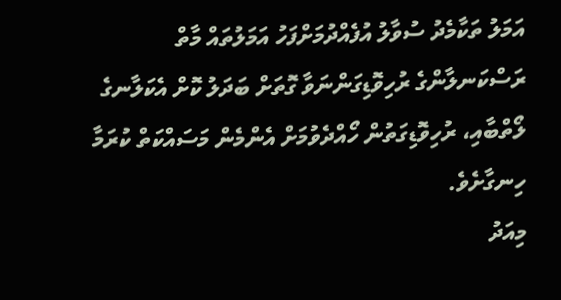އަމަލު ތަކާމެދު ސުވާލު އުފެއްދުމަށްފަހު އަމަލުތައް މާތް ރަސްކަނލާންގެ ރުހިވޮޑިގަންނަވާ ގޮތަށް ބަދަލު ކޮށް އެކަލާނގެ ލޯތްބާއި، ރުހިވޮޑިގަތުން ހޯއްދެވުމަށް އެންމެން މަސައްކަތް ކުރަމާ ހިނގާށެވެ.
މިއަދު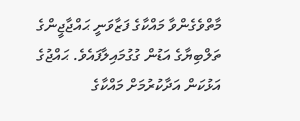މާތްވެގެންވާ މައްކާގެ ފަޒާވަނީ ޙައްޖާޖީންގެ ތަލްބިޔާގެ އަޑުން ގުގުމައިލާފައެވެ. ޙައްޖުގެ އަޅުކަން އަދާކުރުމަށް މައްކާގެ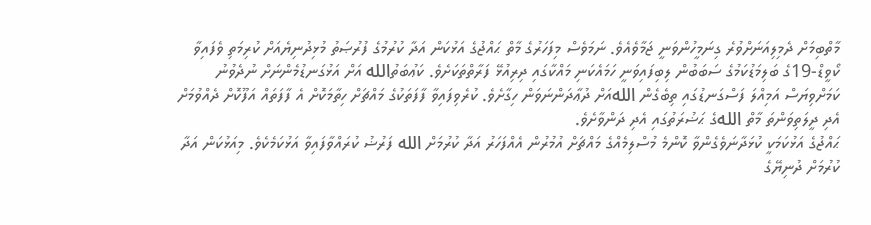މާތްބިމަށް ދެމިލިއަނަށްވުރެ ގިނަމީހުންވަނީ ޖަމާވެއެވެ. ނަމަވެސް މިފަހަރުގެ މާތް ޙައްޖުގެ އަޅުކަން އަދާ ކުރުމުގެ ފުރުޞަތު މުޅިދުނިޔެއަށް ކުރިމަތި ވެފައިވާ ކޯވީޑް-19ގެ ބަލިމަޑުކަމުގެ ސަބަބުން ލިބިފައިވަނީ ހަމައެކަނި މައްކާގައި ދިރިއުޅޭ ފަރާތްތަކަށެވެ. ކަޢުބަތުالله އަށް އަޅުގަނޑުމެންނަށް ނުދެވުނު ކަމަށްވިޔަސް އަމިއްލަ ފަސްގަނޑުގައި ތިބެގެން اللهއަށް ދުޢާދަންނަވަން ހިގާށެވެ. ކުރެވިފައިވާ ފާފަތަކުގެ މައްޗަށް ހިތާމަކޮށް އެ ފާފަތައް އަފޫކޮށް ދެއްވުމަށް އެދި ދީލަތިވަންތަ މާތް اللهގެ ޙަޟުރަތުގައި އެދި ދަންވާށެވެ.
ޙައްޖުގެ އަޅުކަމަކީ ކުޅަދާނަވެގެންވާ ކޮންމެ މުސްލިމެއްގެ މައްޗަށް އުމުރުން އެއްފަހަރު އަދާ ކުރުމަށް الله ފަރުޟު ކުރައްވާފައިވާ އަޅުކަމެކެވެ. މިއަޅުކަން އަދާ ކުރުމަށް ދުނިޔޭގެ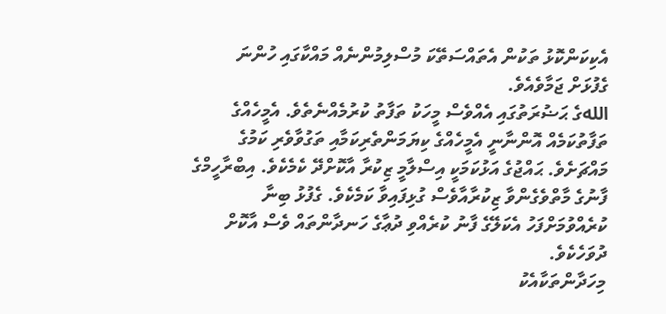އެކިކަންކޮޅު ތަކުން އެތައްސަތޭކަ މުސްލިމުންނެއް މައްކާގައި ހުންނަ ގެފުޅަށް ޖަމާވެއެވެ.
اللهގެ ޙަޟުރަތުގައި އެއްވެސް މީހަކު ތަފާތު ކުރުމެއްނެތެވެ. އެމީހެއްގެ ތަފާތުކަމެއް އޮންނާނީ އެމީހެއްގެ ކިޔަމަންތެރިކަމާއި ތަގުވާވެރި ކަމުގެ މައްޗަށެވެ. ޙައްޖުގެ އަޅުކަމަކީ އިސްލާމީ ޒިކުރާ އާކޮށްދޭ ކެމެކެވެ. އިބްރާހީމްގެ ފާނުގެ މާތްވެގެންވާ ޒިކުރާއާވެސް ގުޅިފައިވާ ކަމެކެވެ. ގެފުޅު ބިނާ ކުރެއްވުމަށްފަހު އެކަލޭގެ ފާނު ކުރެއްވި ދުޢާގެ ހަނދާންތައް ވެސް އާކޮށް ދުވަހެކެވެ.
މިހަދާންތަކާއެކު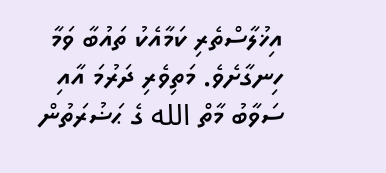އިޚުލާސްތެރި ކަމާއެކު ތައުބާ ވަމާ ހިނގާށެވެ. މަތިވެރި ދަރުމަ އާއި ސަވާބު މާތް الله ގެ ޙަޟުރަތުން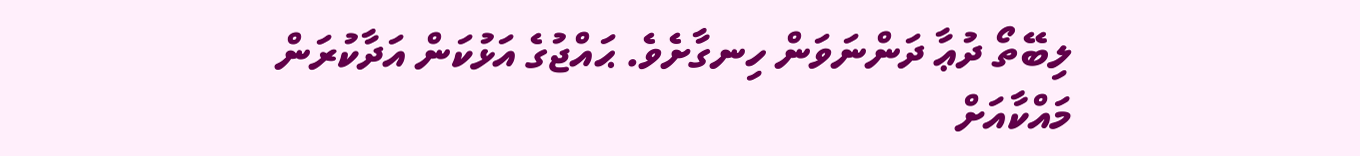ލިބޭތޯ ދުޢާ ދަންނަވަން ހިނގާށެވެ. ޙައްޖުގެ އަޅުކަން އަދާކުރަން މައްކާއަށް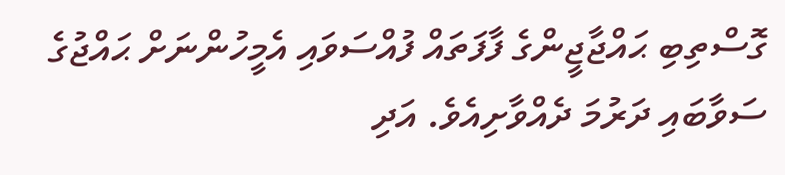ގޮސްތިބި ޙައްޖާޖީންގެ ފާފަތައް ފުއްސަވައި އެމީހުންނަށް ޙައްޖުގެ ސަވާބައި ދަރުމަ ދެއްވާށިއެވެ. އަދި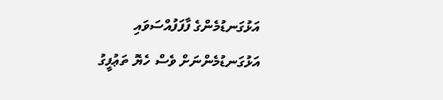އަޅުގަނޑުމެންގެ ފާފަފުއްސަވައި އަޅުގަނޑުމެންނަށް ވެސް ހެޔޮ ތަޢުފީގު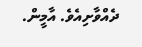ދެއްވާށިއެވެ. އާމީން.